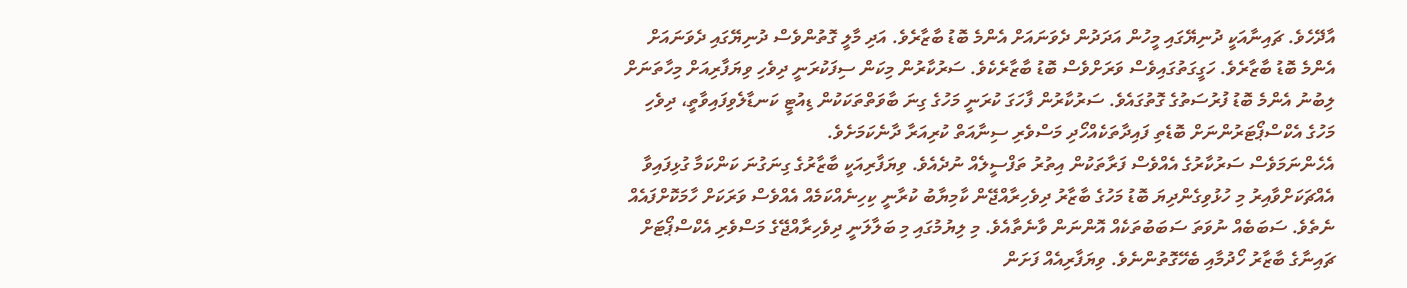އާދޭހެވެ. ޗައިނާއަކީ ދުނިޔޭގައި މީހުން އަދަދުން ދެވަނައަށް އެންމެ ބޮޑު ބާޒާރެވެ. އަދި މާލީ ގޮތުންވެސް ދުނިޔޭގައި ދެވަނައަށް އެންމެ ބޮޑު ބާޒާރެވެ. ހަގީގަތުގައިވެސް ވަރަށްވެސް ބޮޑު ބާޒާރެކެވެ. ސަރުކާރުން މިކަން ސިފަކުރަނީ ދިވެހި ވިޔަފާރިއަށް މިހާތަނަށް ލިބުނު އެންމެ ބޮޑު ފުރުސަތުގެ ގޮތުގައެވެ. ސަރުކާރުން ފާހަގަ ކުރަނީ މަހުގެ ގިނަ ބާވަތްތަކަކުން ޑިއުޓީ ކަނޑާލެވިފައިވާތީ، ދިވެހި މަހުގެ އެކްސްޕޯޓަރުންނަށް ބޮޑެތި ފައިދާތަކެއްހޯދި މަސްވެރި ސިނާއަތް ކުރިއަރާ ދާނެކަމަށެވެ.
އެހެންނަމަވެސް ސަރުކާރުގެ އެއްވެސް ފަރާތަކުން އިތުރު ތަފްސީލެއް ނުދެއެވެ. ވިޔަފާރިއަކީ ބާޒާރުގެ ގިނަގުނަ ކަންކަމާ ގުޅިފައިވާ އެއްޗަކަށްވާއިރު މި ހުޅުވިގެންދިޔަ ބޮޑު މަހުގެ ބާޒާރު ދިވެހިރާއްޖޭން ކާމިޔާބު ކުރާނީ ކިހިނެއްކަމެއް އެއްވެސް ވަރަކަށް ހާމަކޮށްފައެއް ނެތެވެ. ސަބަބެއް ނުވަތަ ސަބަބުތަކެއް އޮންނަން ވާނެތާއެވެ. މި ލިޔުމުގައި މި ބަލާލަނީ ދިވެހިރާއްޖޭގެ މަސްވެރި އެކްސްޕޯޓަށް ޗައިނާގެ ބާޒާރު ހޯދުމާއި ބެހޭގޮތުންނެވެ. ވިޔަފާރިއެއް ފަށަން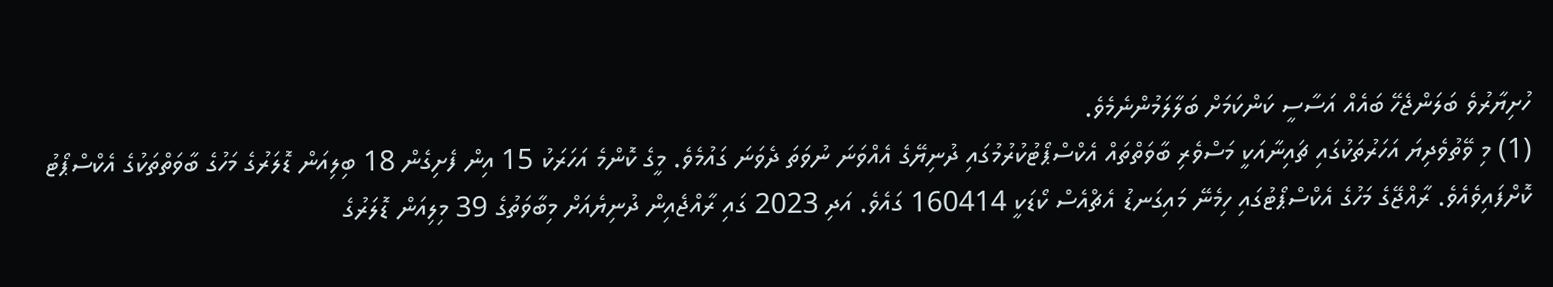ހުށިޔާރުވެ ބަލަންޖެހޭ ބައެއް އަސާސީ ކަންކަމަށް ބަލާލަމުންނެމެވެ.
(1) މި ވޭތުވެދިޔަ އަހަރުތަކުގައި ޗައިނާއަކީ މަސްވެރި ބާވަތްތައް އެކްސްޕޯޓުކުރުމުގައި ދުނިޔޭގެ އެއްވަނަ ނުވަތަ ދެވަނަ ގައުމެވެ. މީގެ ކޮންމެ އަހަރަކު 15 އިން ފެށިގެން 18 ބިލިއަން ޑޮލަރުގެ މަހުގެ ބާވަތްތަކުގެ އެކްސްޕޯޓު ކޮށްފައިވެއެވެ. ރާއްޖޭގެ މަހުގެ އެކްސްޕޯޓުގައި ހިމެނޭ މައިގަނޑު އެޗްއެސް ކޯޑަކީ 160414 ގައެވެ. އަދި 2023 ގައި ރާއްޖެއިން ދުނިޔެއަށް މިބާވަތުގެ 39 މިލިއަން ޑޮލަރުގެ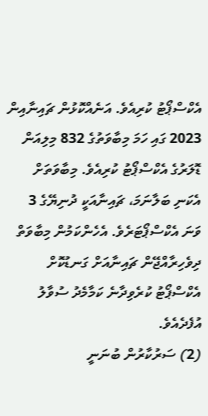އެކްސްޕޯޓު ކުރިއެވެ. އަނެއްކޮޅުން ޗައިނާއިން 2023 ގައި ހަމަ މިބާވަތުގެ 832 މިލިއަން ޑޮލަރުގެ އެކްސްޕޯޓު ކުރިއެވެ. މިބާވަތަށް އެކަނި ބަލާނަމަ، ޗައިނާއަކީ ދުނިޔޭގެ 3 ވަނަ އެކްސްޕޯޓަރެވެ. އެހެންކަމުން މިބާވަތް ދިވެހިރާއްޖޭން ޗައިނާއަށް ގަނޑުކޮށް އެކްސްޕޯޓު ކުރެވިދާނެ ކަމާމެދު ސުވާލު އުފެދެއެވެ.
(2) ސަރުކާރުން ބުނަނީ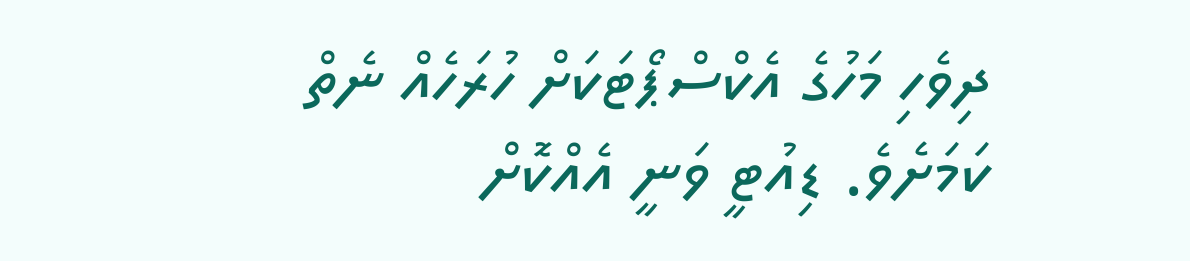ދިވެހި މަހުގެ އެކްސްޕޯޓަކަށް ހުރަހެއް ނެތް ކަމަށެވެ. ޑިއުޓީ ވަނީ އެއްކޮށް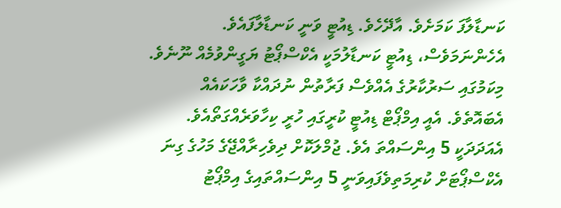ކަނޑާލާފަ ކަމަށެވެ. އާދޭހެވެ. ޑިއުޓީ ވަނީ ކަނޑާލާފައެވެ. އެހެންނަމަވެސް، ޑިއުޓީ ކަނޑާލުމަކީ އެކްސްޕޯޓު ޔަގީންވުމެއް ނޫނެވެ. މިކަމުގައި ސަރުކާރުގެ އެއްވެސް ފަރާތުން ނުދައްކާ ވާހަކައެއް އެބައޮތެވެ. އެއީ އިމްޕޯޓް ޑިއުޓީ ކުރީގައި ހުރީ ކިހާވަރެއްގަތޯއެވެ. އެއަދަދަކީ 5 އިންސައްތަ އެވެ. ޖުމްލަކޮށް ދިވެހިރާއްޖޭގެ މަހުގެ ގިނަ އެކްސްޕޯޓަށް ކުރިމަތިވެފައިވަނީ 5 އިންސައްތައިގެ އިމްޕޯޓު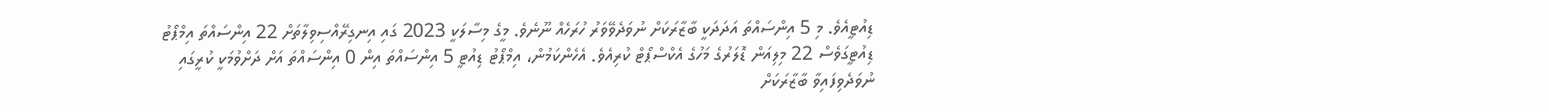ޑިއުޓީއެވެ. މި 5 އިންސައްތަ އަދަދަކީ ބާޒާރަކަށް ނުވަދެވޭވަރު ހުރަހެއް ނޫނެވެ. މީގެ މިސާލަކީ 2023 ގައި އިނގިރޭއްސިވިލާތަށް 22 އިންސައްތަ އިމްޕޯޓު ޑިއުޓީގަވެސް 22 މިލިއަން ޑޮލަރުގެ މަހުގެ އެކްސްޕޯޓް ކުރިއެވެ. އެހެންކަމުން، އިމްޕޯޓު ޑިއުޓީ 5 އިންސައްތަ އިން 0 އިންސައްތަ އަށް ދަށްވުމަކީ ކުރީގައި ނުވަދެވިފައިވާ ބާޒާރަކަށް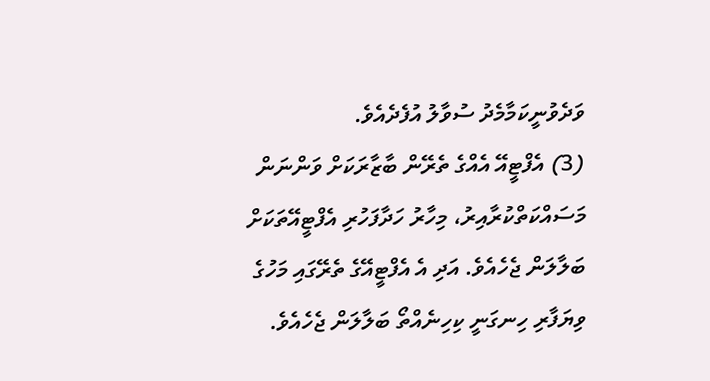ވަދެވުނީކަމާމެދު ސުވާލު އުފެދެއެވެ.
(3) އެފްޓީއޭ އެއްގެ ތެރޭން ބާޒާރަކަށް ވަންނަން މަސައްކަތްކުރާއިރު، މިހާރު ހަދާފަހުރި އެފްޓީއޭތަކަށް ބަލާލަން ޖެހެއެވެ. އަދި އެ އެފްޓީއޭގެ ތެރޭގައި މަހުގެ ވިޔަފާރި ހިނގަނީ ކިހިނެއްތޯ ބަލާލަން ޖެހެއެވެ.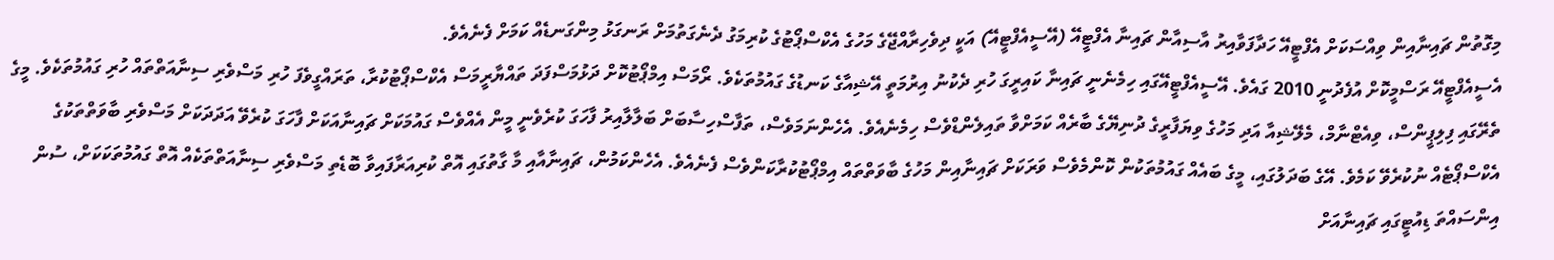މިގޮތުން ޗައިނާއިން ވިއްސަކަށް އެފްޓީއޭ ހަދާފަވާއިރު އާސިއާން ޗައިނާ އެފްޓީއޭ (އޭސީއެފްޓީއޭ) އަކީ ދިވެހިރާއްޖޭގެ މަހުގެ އެކްސްޕޯޓުގެ ކުރިމަގު ދެނެގަތުމަށް ރަނގަޅު މިންގަނޑެއް ކަމަށް ފެނެއެވެ.
އެސީއެފްޓީއޭ ރަސްމީކޮށް އުފެދުނީ 2010 ގައެވެ. އޭސީއެފްޓީއޭގައި ހިމެނެނީ ޗައިނާ ކައިރީގަ ހުރި ދެކުނު އިރުމަތީ އޭޝިއާގެ ކަނޑުގެ ގައުމުތަކެވެ. ރޯމަސް އިމްޕޯޓުކޮށް ދަޅުމަސްފަދަ ތައްޔާރީމަސް އެކްސްޕޯޓުކުރާ، ތަރައްގީވެފަ ހުރި މަސްވެރި ސިނާއަތްތައް ހުރި ގައުމުތަކެވެ. މީގެ ތެރޭގައި ފިލިޕީންސް، ވިއެޓްނާމް، މެލޭޝިއާ އަދި މަހުގެ ވިޔަފާރީގެ ދުނިޔޭގެ ބާރެއް ކަމަށްވާ ތައިލެންޑްވެސް ހިމެނެއެވެ. އެހެންނަމަވެސް، ތަފާސްހިސާބަށް ބަލާލާއިރު ފާހަގަ ކުރެވެނީ މީން އެއްވެސް ގައުމަކަށް ޗައިނާއަކަށް ފާހަގަ ކުރެވޭ އަދަދަކަށް މަސްވެރި ބާވަތްތަކުގެ އެކްސްޕޯޓެއް ނުކުރެވޭ ކަމެވެ. އޭގެ ބަދަލުގައި، މީގެ ބައެއް ގައުމުތަކުން ކޮންމެވެސް ވަރަކަށް ޗައިނާއިން މަހުގެ ބާވަތްތައް އިމްޕޯޓުކުރާކަންވެސް ފެނެއެވެ. އެހެންކަމުން، ޗައިނާއާއި މާ ގާތުގައި އޮތް ކުރިއަރާފައިވާ ބޮޑެތި މަސްވެރި ސިނާއަތްތަކެއް އޮތް ގައުމުތަކަކަށް، ސުން އިންސައްތަ ޑިއުޓީގައި ޗައިނާއަށް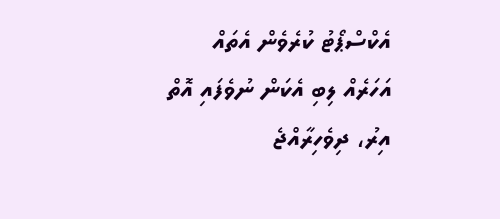އެކްސްޕޯޓު ކުރެވެން އެތައް އަހަރެއް ލިބި އެކަން ނުވެފައި އޮތް އިރު، ދިވެހިރާއްޖެ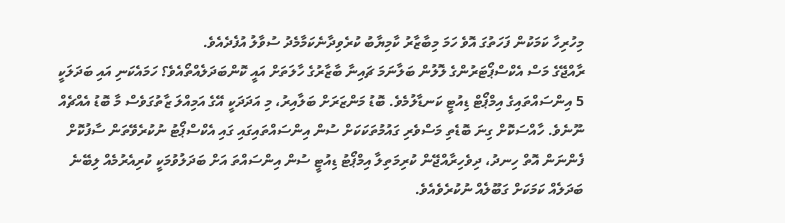މިހުރިހާ ކަމަކުން ފަހަތުގަ އޮވެ ހަމަ މިބާޒާރު ކާމިޔާބު ކުރެވިދާނެކަމާމެދު ސުވާލު އުފެދެއެވެ.
ރާއްޖޭގެ މަސް އެކްސްޕޯޓަރުންގެ ލޮލުން ބަލާނަމަ ޗައިނާ ބާޒާރުގެ ހާލަތަށް އައީ ކޮންބަދަލެއްތޯއެވެ؟ ހަމައެކަނި އައި ބަދަލަކީ 5 އިންސައްތައިގެ އިމްޕޯޓް ޑިއުޓީ ކަނޑާލުމެވެ. ބޮޑު މަންޒަރަށް ބަލާއިރު، މި އަދަދަކީ އޭގެ އަމިއްލަ ޒާތުގަވެސް މާ ބޮޑު އެއްޗެއް ނޫނެވެ. ހާއްސަކޮށް ގިނަ ބޮޑެތި މަސްވެރި ގައުމުތަކަކަށް ސުން އިންސައްތައިގައި ގައި އެކްސްޕޯޓު ނުކުރެވޭތަން ސާފުކޮށް ފެންނަން އޮތް ހިނދު، ދިވެހިރާއްޖޭން ކުރިމަތިލާ އިމްޕޯޓު ޑިއުޓީ ސުން އިންސައްތަ އަށް ބަދަލުވުމަކީ ކުރިއެރުމެއް ލިބޭނެ ބަދަލެއް ކަމަކަށް ގަބޫލެއް ނުކުރެވެއެވެ.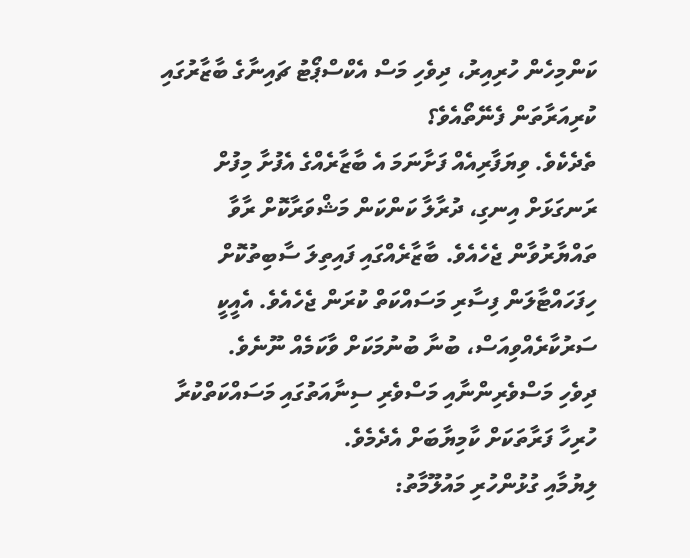ކަންމިހެން ހުރިއިރު، ދިވެހި މަސް އެކްސްޕޯޓު ޗައިނާގެ ބާޒާރުގައި ކުރިއަރާތަން ފެނޭތޯއެވެ؟
ތެދެކެވެ. ވިޔަފާރިއެއް ފަށާނަމަ އެ ބާޒާރެއްގެ އެފުށާ މިފުށް ރަނގަޅަށް އިނގި، ދުރާލާ ކަންކަން މަޝްވަރާކޮށް ރާވާ ތައްޔާރުވާން ޖެހެއެވެ. ބާޒާރެއްގައި ފައިތިލަ ސާބިތުކޮށް ހިފަހައްޓާލަން ފިސާރި މަސައްކަތް ކުރަން ޖެހެއެވެ. އެއީކީ ސަރުކާރެއްވިއަސް، ބުނާ ބުނުމަކަށް ވާކަމެއް ނޫނެވެ.
ދިވެހި މަސްވެރިންނާއި މަސްވެރި ސިނާއަތުގައި މަސައްކަތްކުރާ ހުރިހާ ފަރާތަކަށް ކާމިޔާބަށް އެދެމެވެ.
ލިޔުމާއި ގުޅުންހުރި މައުލޫމާތު: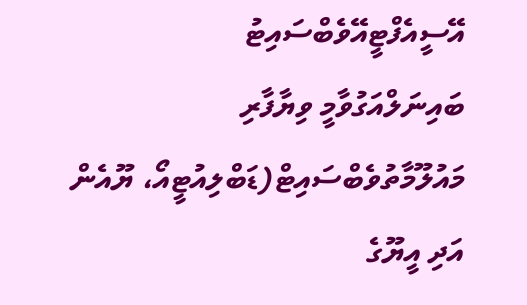އޭސީއެފްޓީއޭވެބްސައިޓު
ބައިނަލްއަގުވާމީ ވިޔާފާރި މައުލޫމާތުވެބްސައިޓް(ޑަބްލިއުޓީއޯ، ޔޫއެން އަދި އީޔޫގެ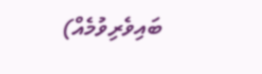ބައިވެރިވުމެއް)